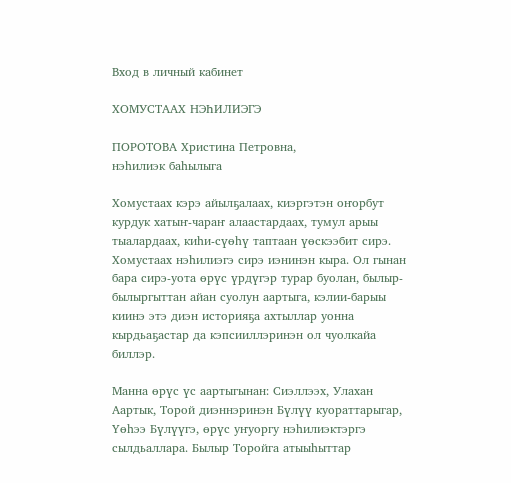Вход в личный кабинет

ХОМУСТААХ НЭҺИЛИЭГЭ

ПОРОТОВА Христина Петровна,
нэһилиэк баһылыга

Хомустаах кэрэ айылҕалаах, киэргэтэн оҥорбут курдук хатыҥ-чараҥ алаастардаах, тумул арыы тыалардаах, киһи-сүөһү таптаан үөскээбит сирэ. Хомустаах нэһилиэгэ сирэ иэнинэн кыра. Ол гынан бара сирэ-уота өрүс үрдүгэр турар буолан, былыр-былыргыттан айан суолун аартыга, кэлии-барыы киинэ этэ диэн историяҕа ахтыллар уонна кырдьаҕастар да кэпсииллэринэн ол чуолкайа биллэр.

Манна өрүс үс аартыгынан: Сиэллээх, Улахан Аартык, Торой диэннэринэн Бүлүү куораттарыгар, Үөһээ Бүлүүгэ, өрүс уҥуоргу нэһилиэктэргэ сылдьаллара. Былыр Торойга атыыһыттар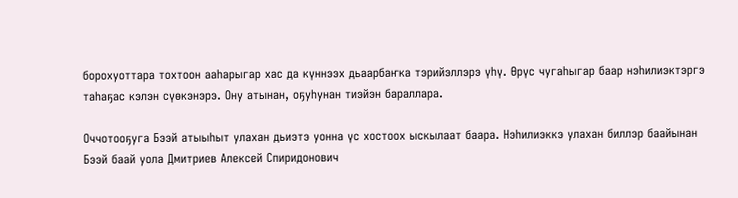борохуоттара тохтоон ааһарыгар хас да күннээх дьаарбаҥка тэрийэллэрэ үһү. Өрүс чугаһыгар баар нэһилиэктэргэ таһаҕас кэлэн сүөкэнэрэ. Ону атынан, оҕуһунан тиэйэн бараллара.

Оччотооҕуга Бээй атыыһыт улахан дьиэтэ уонна үс хостоох ыскылаат баара. Нэһилиэккэ улахан биллэр баайынан Бээй баай уола Дмитриев Алексей Спиридонович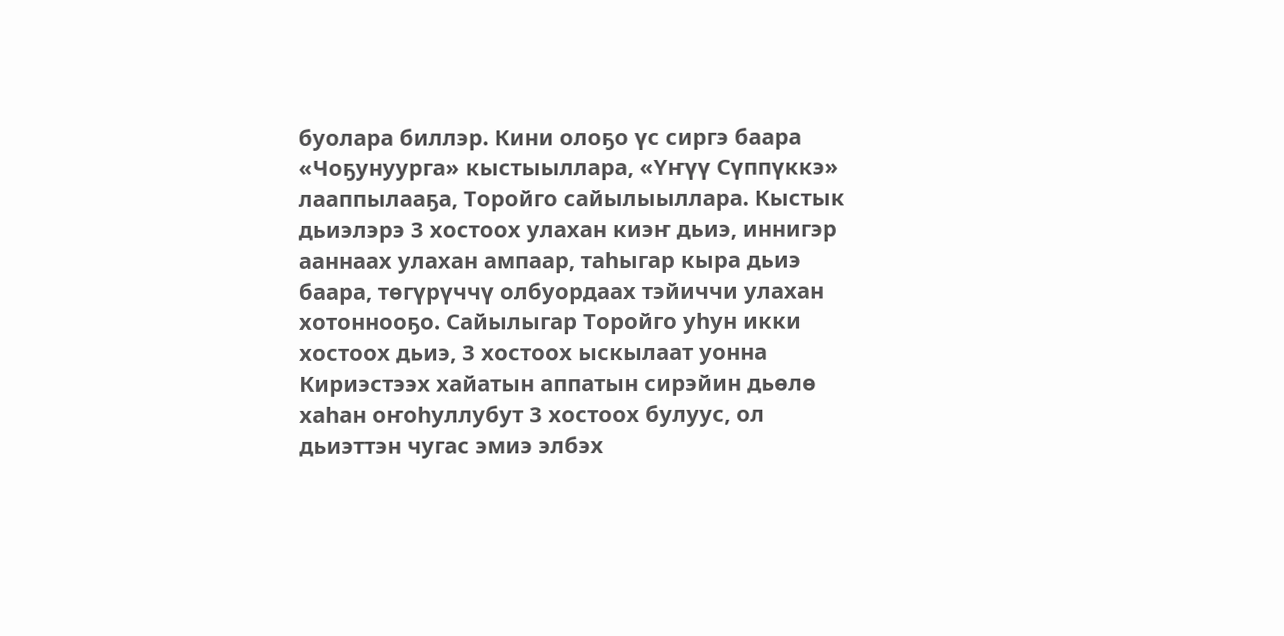буолара биллэр. Кини олоҕо үс сиргэ баара «Чоҕунуурга» кыстыыллара, «Үҥүү Сүппүккэ» лааппылааҕа, Торойго сайылыыллара. Кыстык дьиэлэрэ 3 хостоох улахан киэҥ дьиэ, иннигэр ааннаах улахан ампаар, таһыгар кыра дьиэ баара, төгүрүччү олбуордаах тэйиччи улахан хотоннооҕо. Сайылыгар Торойго уһун икки хостоох дьиэ, 3 хостоох ыскылаат уонна Кириэстээх хайатын аппатын сирэйин дьөлө хаһан оҥоһуллубут 3 хостоох булуус, ол дьиэттэн чугас эмиэ элбэх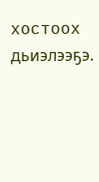хостоох дьиэлээҕэ.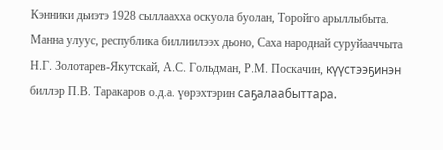Кэнники дьиэтэ 1928 сыллаахха оскуола буолан, Торойго арыллыбыта. Манна улуус, республика биллиилээх дьоно, Саха народнай суруйааччыта Н.Г. Золотарев-Якутскай, А.С. Гольдман, Р.М. Поскачин, күүстээҕинэн биллэр П.В. Таракаров о.д.а. үөрэхтэрин саҕалаабыттара.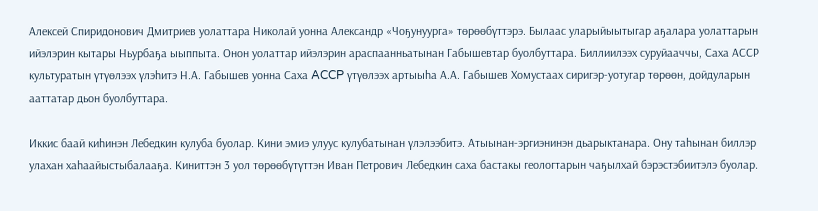Алексей Спиридонович Дмитриев уолаттара Николай уонна Александр «Чоҕунуурга» төрөөбүттэрэ. Былаас уларыйыытыгар аҕалара уолаттарын ийэлэрин кытары Ньурбаҕа ыыппыта. Онон уолаттар ийэлэрин араспаанньатынан Габышевтар буолбуттара. Биллиилээх суруйааччы, Саха АССР культуратын үтүөлээх үлэһитэ Н.А. Габышев уонна Саха ACCP үтүөлээх артыыһа А.А. Габышев Хомустаах сиригэр-уотугар төрөөн, дойдуларын ааттатар дьон буолбуттара.

Иккис баай киһинэн Лебедкин кулуба буолар. Кини эмиэ улуус кулубатынан үлэлээбитэ. Атыынан-эргиэнинэн дьарыктанара. Ону таһынан биллэр улахан хаһаайыстыбалааҕа. Киниттэн 3 уол төрөөбүтүттэн Иван Петрович Лебедкин саха бастакы геологтарын чаҕылхай бэрэстэбиитэлэ буолар.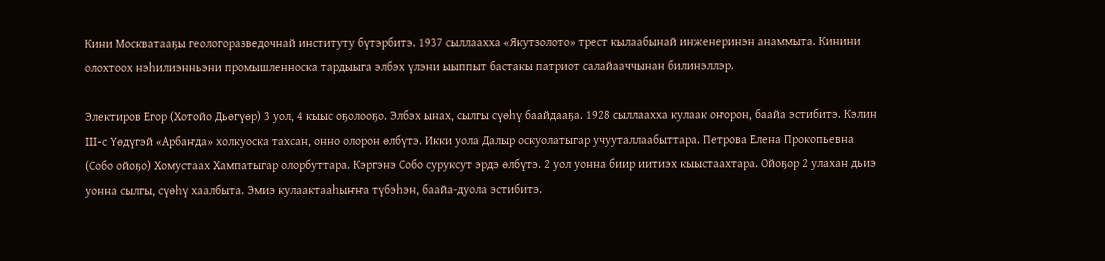Кини Москватааҕы геологоразведочнай институту бүтэрбитэ. 1937 сыллаахха «Якутзолото» трест кылаабынай инженеринэн анаммыта. Кинини олохтоох нэһилиэнньэни промышленноска тардыыга элбэх үлэни ыыппыт бастакы патриот салайааччынан билинэллэр.

Электиров Егор (Хотойо Дьөгүөр) 3 уол, 4 кыыс оҕолооҕо. Элбэх ынах, сылгы сүөһү баайдааҕа. 1928 сыллаахха кулаак оҥорон, баайа эстибитэ. Кэлин III-с Үөдүгэй «Арбаҥда» холкуоска тахсан, онно олорон өлбүтэ. Икки уола Далыр оскуолатыгар учууталлаабыттара. Петрова Елена Прокопьевна (Собо ойоҕо) Хомустаах Хампатыгар олорбуттара. Кэргэнэ Собо суруксут эрдэ өлбүтэ. 2 уол уонна биир иитиэх кыыстаахтара. Ойоҕор 2 улахан дьиэ уонна сылгы, сүөhү хаалбыта. Эмиэ кулаактааһыҥҥа түбэһэн, баайа-дуола эстибитэ.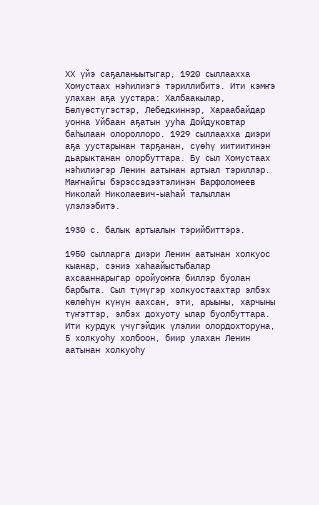ХХ үйэ саҕаланыытыгар, 1920 сыллаахха Хомустаах нэһилиэгэ тэриллибитэ. Ити кэмҥэ улахан аҕа уустара: Халбаакылар, Бөлүөстүгэстэр, Лебедкиннэр, Хараабайдар уонна Уйбаан аҕатын ууһа Дойдуковтар баһылаан олороллоро. 1929 сыллаахха диэри аҕа уустарынан тарҕанан, сүөһү иитиитинэн дьарыктанан олорбуттара. Бу сыл Хомустаах нэһилиэгэр Ленин аатынан артыал тэриллэр. Маҥнайгы бэрэссэдээтэлинэн Варфоломеев Николай Николаевич-ыаhай талыллан үлэлээбитэ.

1930 с. балык артыалын тэрийбиттэрэ.

1950 сылларга диэри Ленин аатынан холкуос кыанар, сэниэ хаһаайыстыбалар ахсааннарыгар оройуоҥҥа биллэр буолан барбыта. Сыл түмүгэр холкуостаахтар элбэх көлөһүн күнүн аахсан, эти, арыыны, харчыны түҥэттэр, элбэх дохуоту ылар буолбуттара. Ити курдук үчүгэйдик үлэлии олордохторуна, 5 холкуоhу холбоон, биир улахан Ленин аатынан холкуоһу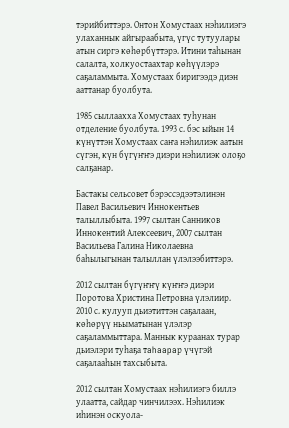тэрийбиттэрэ. Онтон Хомустаах нэһилиэгэ улаханнык айгыраабыта, үгүс тутуулары атын сиргэ көһөрбүттэрэ. Итини таһынан салалта, холкуостаахтар көһүүлэрэ саҕаламмыта. Хомустаах биригээдэ диэн ааттанар буолбута.

1985 сыллаахха Хомустаах туһунан отделение буолбута. 1993 с. бэс ыйын 14 күнүттэн Хомустаах саҥа нэһилиэк аатын сүгэн, күн бүгүҥҥэ диэри нэһилиэк олоҕо салҕанар.

Бастакы сельсовет бэрэссэдээтэлинэн Павел Васильевич Иннокентьев талыллыбыта. 1997 сылтан Санников Иннокентий Алексеевич, 2007 сылтан Васильева Галина Николаевна баһылыгынан талыллан үлэлээбиттэрэ.

2012 сылтан бүгүҥҥү күҥҥэ диэри Поротова Христина Петровна үлэлиир. 2010 с. кулууп дьиэтиттэн саҕалаан, көһөрүү ньыматынан үлэлэр саҕаламмыттара. Маннык кураанах турар дьиэлэри туhaҕa тahaapaр үчүгэй саҕалааһын тахсыбыта.

2012 сылтан Хомустаах нэһилиэгэ биллэ улаатта, сайдар чинчилээх. Нэһилиэк иһинэн оскуола-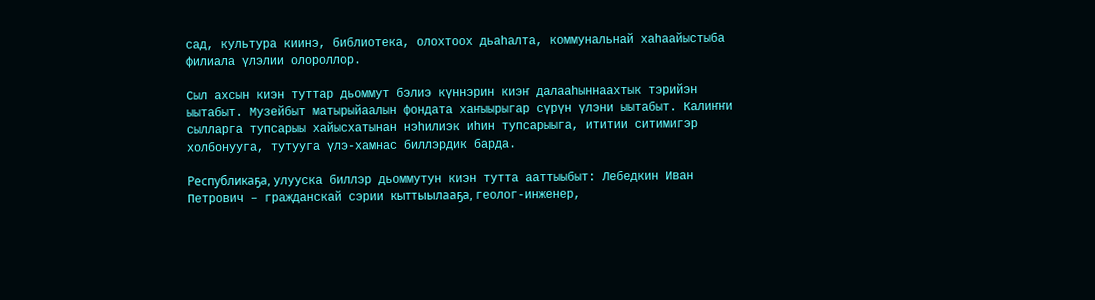сад, культура киинэ, библиотека, олохтоох дьаһалта, коммунальнай хаһаайыстыба филиала үлэлии олороллор.

Сыл ахсын киэн туттар дьоммут бэлиэ күннэрин киэҥ далааһыннаахтык тэрийэн ыытабыт. Музейбыт матырыйаалын фондата хаҥыырыгар сүрүн үлэни ыытабыт. Калиҥҥи сылларга тупсарыы хайысхатынан нэһилиэк иһин тупсарыыга, ититии ситимигэр холбонууга, тутууга үлэ-хамнас биллэрдик барда.

Республикаҕа, улууска биллэр дьоммутун киэн тутта ааттыыбыт: Лебедкин Иван Петрович – гражданскай сэрии кыттыылааҕа, геолог-инженер,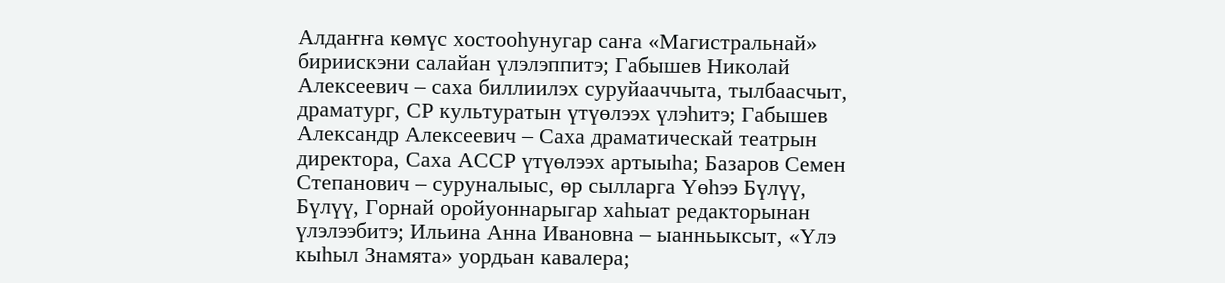Алдаҥҥа көмүс хостооһунугар саҥа «Магистральнай» бириискэни салайан үлэлэппитэ; Габышев Николай Алексеевич – саха биллиилэх суруйааччыта, тылбаасчыт, драматург, СР культуратын үтүөлээх үлэһитэ; Габышев Александр Алексеевич – Саха драматическай театрын директора, Саха АССР үтүөлээх артыыһа; Базаров Семен Степанович – суруналыыс, өр сылларга Yөhээ Бүлүү, Бүлүү, Горнай оройуоннарыгар хаһыат редакторынан үлэлээбитэ; Ильина Анна Ивановна – ыанньыксыт, «Үлэ кыһыл Знамята» уордьан кавалера;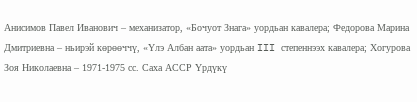Анисимов Павел Иванович – механизатор, «Бочуот Знага» уордьан кавалера; Федорова Марина Дмитриевна – ньирэй көрөөччү, «Үлэ Албан аата» уордьан III степеннээх кавалера; Хогурова Зоя Николаевна – 1971-1975 сс. Саха АССР Үрдүкү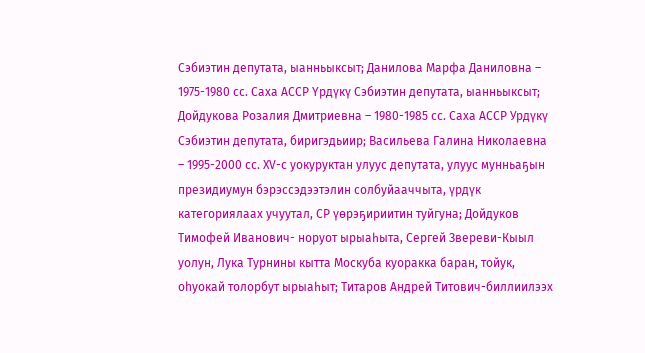Сэбиэтин депутата, ыанньыксыт; Данилова Марфа Даниловна – 1975-1980 сс. Саха АССР Үрдүкү Сэбиэтин депутата, ыанньыксыт; Дойдукова Розалия Дмитриевна – 1980-1985 сс. Саха ACCP Урдүкү Сэбиэтин депутата, биригэдьиир; Васильева Галина Николаевна – 1995-2000 сс. ХV-с уокуруктан улуус депутата, улуус мунньаҕын президиумун бэрэссэдээтэлин солбуйааччыта, үрдүк категориялаах учуутал, СР үөрэҕириитин туйгуна; Дойдуков Тимофей Иванович- норуот ырыаһыта, Сергей Звереви-Кыыл уолун, Лука Турнины кытта Москуба куоракка баран, тойук, ohyoкай толорбут ырыаһыт; Титаров Андрей Титович-биллиилээх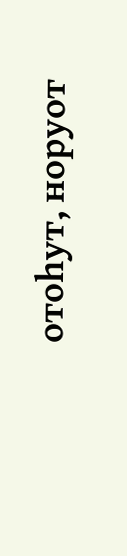отоһут, норуот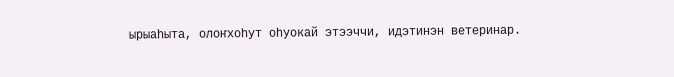ырыаһыта, олоҥхоһут оһуокай этээччи, идэтинэн ветеринар.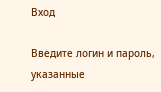Вход

Введите логин и пароль, указанные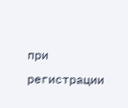при регистрации